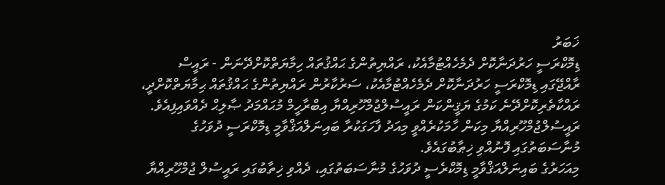ޚަބަރު
ޑިމޮކްރަސީ ހަރުދަނާކޮށް ދެމެހެއްޓުމާއެކު، ރައްޔިތުންގެ ޙައްޤުތައް ހިމާޔަތްކޮށްދޭނަން - ރައީސް
ރާއްޖޭގައި ޑިމޮކްރަސީ ހަރުދަނާކޮށް ދެމެހެއްޓުމާއެކު، ސަރުކާރުން ރައްޔިތުންގެ ޙައްޤުތައް ޙިމާޔަތްކޮށްދީ، ރައްކާތެރިކޮށްދޭނެ ކަމުގެ ޔަޤީންކަން ރައީސުލްޖުމްހޫރިއްޔާ އިބްރާހީމް މުޙައްމަދު ޞާލިޙް ދެއްވައިފިއެވެ.
ރައީސުލްޖުމްހޫރިއްޔާ މިކަން ހާމަކުރެއްވީ މިއަދު ފާހަގަކުރާ ބައިނަލްއަޤްވާމީ ޑިމޮކްރަސީ ދުވަހުގެ މުނާސަބަތުގައި ފޮނުއްވި ޚިޠާބުގައެވެ.
މިއަހަރުގެ ބައިނަލްއަޤްވާމީ ޑިމޮކްރެސީ ދުވަހުގެ މުނާސަބަތުގައި، ދެއްވި ޚިތާބުގައި ރައީސުލް ޖުމްހޫރިއްޔާ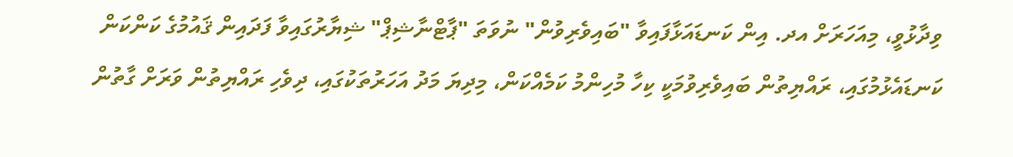ވިދާޅުވީ، މިއަހަރަށް އދ. އިން ކަނޑައަޅާފައިވާ "ބައިވެރިވުން" ނުވަތަ "ޕާޓްނާޝިޕް" ޝިޔާރުގައިވާ ފަދައިން ޤައުމުގެ ކަންކަން ކަނޑައެޅުމުގައި، ރައްޔިތުން ބައިވެރިވުމަކީ ކިހާ މުހިންމު ކަމެއްކަން، މިދިޔަ މަދު އަހަރުތަކުގައި، ދިވެހި ރައްޔިތުން ވަރަށް ގާތުން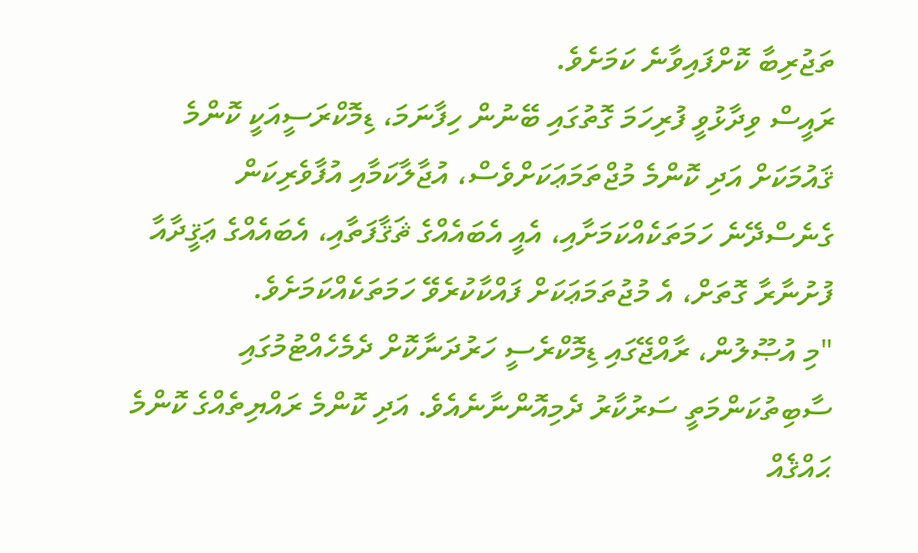ތަޖުރިބާ ކޮށްފައިވާނެ ކަމަށެވެ.
ރައީސް ވިދާޅުވީ ފުރިހަމަ ގޮތުގައި ބޭނުން ހިފާނަމަ، ޑިމޮކްރަސީއަކީ ކޮންމެ ޤައުމަކަށް އަދި ކޮންމެ މުޖްތަމަޢަކަށްވެސް، އުޖާލާކަމާއި އުފާވެރިކަން ގެނެސްދޭނެ ހަމަތަކެއްކަމަށާއި، އެއީ އެބައެއްގެ ޘަޤާފަތާއި، އެބައެއްގެ ޢަޤީދާއާ ފުށުނާރާ ގޮތަށް، އެ މުޖުތަމަޢަކަށް ފައްކާކުރެވޭ ހަމަތަކެއްކަމަށެވެ.
"މި އުޞޫލުން، ރާއްޖޭގައި ޑިމޮކްރެސީ ހަރުދަނާކޮށް ދެމެހެއްޓުމުގައި ސާބިތުކަންމަތީ ސަރުކާރު ދެމިއޮންނާނެއެވެ. އަދި ކޮންމެ ރައްޔިތެއްގެ ކޮންމެ ޙައްޤެއް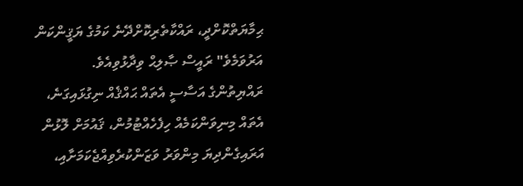ޙިމާޔަތްކޮށްދީ، ރައްކާތެރިކޮށްދޭނެ ކަމުގެ ޔަޤީންކަން އަރުވަމެވެ" ރައީސް ޞާލިޙް ވިދާޅުވިއެވެ.
ރައްޔިތުންގެ އަސާސީ އެތައް ޙައްޤެއް ނިގުޅައިގަނެ، އެތައް މިނިވަންކަމެއް ހިފެހެއްޓުމުން، ޤައުމަށް ލޮޅުން އަރައިގެންދިޔަ މިންވަރު ވަޒަންކުރެވިއްޖެކަމަށާއި،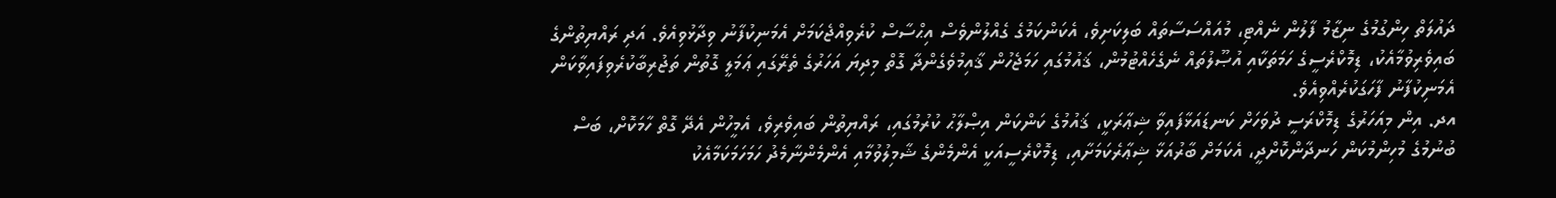ދައުލަތް ހިންގުމުގެ ނިޒާމު ފާލުން ނެއްޓި، މުއައްސަސާތައް ބަލިކަށިވެ، އެކަންކަމުގެ ގެއްލުންވެސް އިޙްސާސް ކުރެވިއްޖެކަމަށް އެމަނިކުފާނު ވިދާޅުވިއެވެ. އަދި ރައްޔިތުންގެ ބައިވެރިވުމާއެކު، ޑިމޮކްރެސީގެ ހަމަތަކާއި އުޞޫލުތައް ނެގެހެއްޓުމުން، ޤައުމުގައި ހަމަޖެހުން ޤާއިމުވެގެންދާ ގޮތް މިދިޔަ އަހަރުގެ ތެރޭގައި ޢަމަލީ ގޮތުން ތަޖުރިބާކުރެވިފައިވާކަން އެމަނިކުފާނު ފާހަގަކުރެއްވިއެވެ.
އދ. އިން މިއަހަރުގެ ޑިމޮކްރަސީ ދުވަހަށް ކަނޑައަޅާފައިވާ ޝިޢާރަކީ، ޤައުމުގެ ކަންކަން އިޞްލާޙު ކުރުމުގައި، ރައްޔިތުން ބައިވެރިވެ، އެމީހުން އެދޭ ގޮތް ހާމަކޮށް، ބަސް ބުނުމުގެ މުހިންމުކަން ހަނދާންކޮށްދީ، އެކަމަށް ބާރުއަޅާ ޝިޢާރެކަމަށާއި، ޑިމޮކްރެސީއަކީ އެންމެންގެ ޝާމިލުވުމާއި އެންމެންނާމެދު ހަމަހަމަކަމާއެކު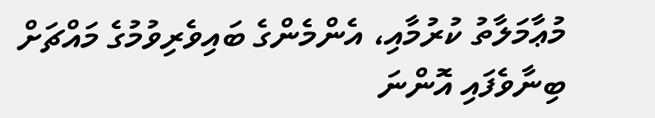މުޢާމަލާތު ކުރުމާއި، އެންމެންގެ ބައިވެރިވުމުގެ މައްޗަށް ބިނާވެފައި އޮންނަ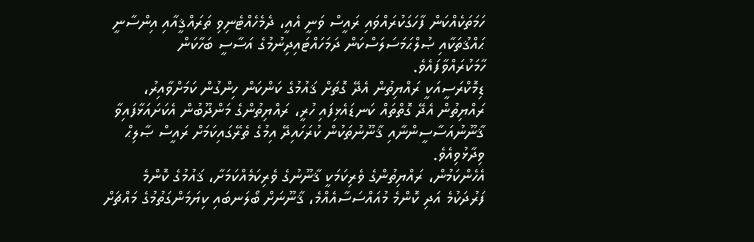ހަމަތަކެއްކަން ފާހަގަކުރައްވައި ރައީސް ވަނީ އެއީ، ދެމެހެއްޓެނިވި ތަރައްޤީއާއި އިންސާނީ ޙައްޤުތަކާއި ޞުލްޙަމަސަލަސްކަން ދަމަހައްޓައިދިނުމުގެ އަސާސީ ބަހާކަން ހާމަކުރައްވާފައެވެ.
ޑިމޮކްރަސީއަކީ ރައްޔިތުން އެދޭ ގޮތަށް ޤައުމުގެ ކަންކަން ހިންގުން ކަމަށްވާއިރު، ރައްޔިތުން އެދޭ ގޮތްތައް ކަނޑައެޅިފައި ހުރީ، ރައްޔިތުންގެ މަންދޫބުން އެކަށައަޅާފައިވާ ޤާނޫނުއަސާސީންނާއި ޤާނޫނުތަކުން ކުރަހައިދޭ އިމުގެ ތެރޭގައިކަމަށް ރައީސް ޞާލިޙް ވިދާޅުވިއެވެ.
އެހެންކަމުން، ރައްޔިތުންގެ ވެރިކަމަކީ ޤާނޫނުގެ ވެރިކަމެއްކަމަށާ، ޤައުމުގެ ކޮންމެ ފަރުދަކުމެ އަދި ކޮންމެ މުއައްސަސާއެއްމެ، ޤާނޫނަށް ބޯލަނބައި ކިޔަމަންގަތުމުގެ މައްޗަށް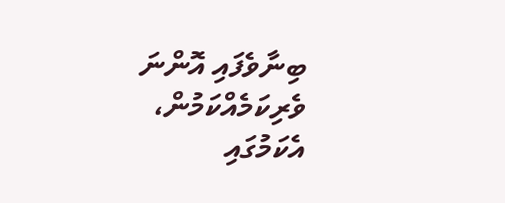ބިނާވެފައި އޮންނަ ވެރިކަމެއްކަމުން، އެކަމުގައި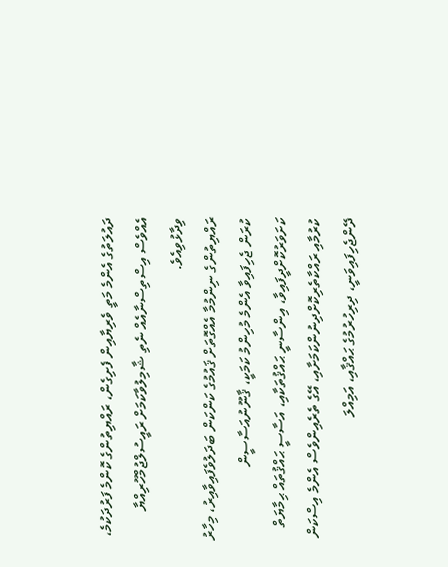ދައުލަތުގެ އެންމެ މަތީ ވެރިޔާއިން ފެށިގެން، ރައްޔިތުންގެ ކޮންމެ ފަރުދަކުމެ، އެއްވެސް އިސްތިސްނާއެއް ނެތި ޝާމިލުވާކަމަށް ރައީސުލްޖުމްހޫރިއްޔާ ވިދާޅުވިއެވެ.
ރައްޔިތުންގެ ނިންމުމާ އެއްގޮތަށް ޤައުމުގެ ކަންކަން ބަދަލުވެފައިވާއިރު، މިހާރު ކުރަން ޖެހިފައިވާ އެންމެ މުހިންމު ކަމަކީ، ޤާނޫނުއަސާސީން ކަށަވަރުކޮށްދީފައިވާ، އިންސާނީ ޙައްޤުތަކާއި، އަސާސީ ޙައްޤުތައް ޙިމާޔަތް ކުރުމާއި ރައްކާތެރިކޮށްދިނުންކަމަށާއި، އޭގެ ތެރެއިންވެސް އެންމެ އިސްކަން ދޭންޖެހިފައިވަނީ، ދިރިހުރުމުގެ ޙައްޤާއި، އަމިއްލަ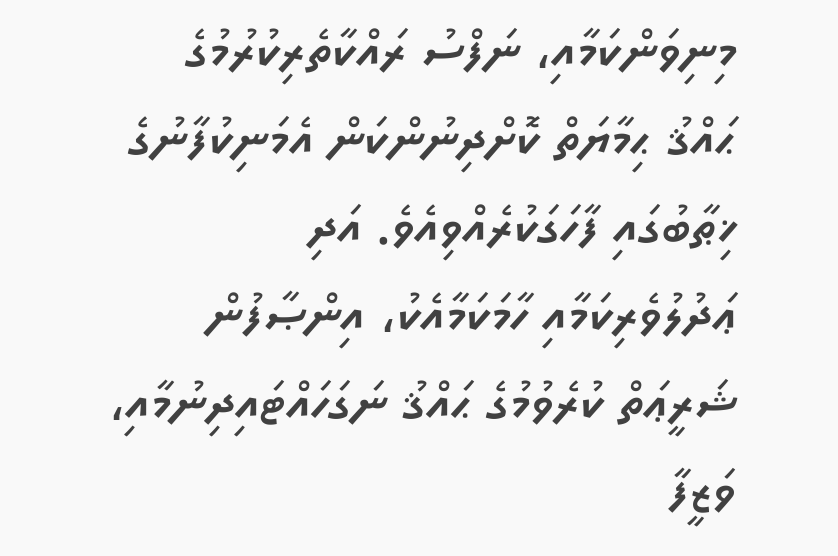މިނިވަންކަމާއި، ނަފްސު ރައްކާތެރިކުރުމުގެ ޙައްޤު ޙިމާޔަތް ކޮށްދިނުންކަން އެމަނިކުފާނުގެ ޚިޠާބުގައި ފާހަގަކުރެއްވިއެވެ. އަދި ޢަދުލުވެރިކަމާއި ހާމަކަމާއެކު، އިންޞާފުން ޝަރީޢަތް ކުރެވުމުގެ ޙައްޤު ނަގަހައްޓައިދިނުމާއި، ވަޒީފާ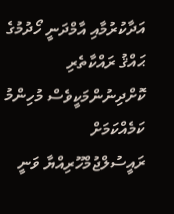އަދާކުރުމާއި އާމްދަނީ ހޯދުމުގެ ޙައްޤު ރައްކާތެރި ކޮށްދިނުންމަކީވެސް މުހިންމު ކަމެއްކަމަށް ރައީސުލްޖުމްހޫރިއްޔާ ވަނީ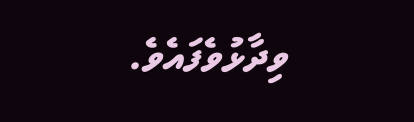ވިދާޅުވެފައެވެ.